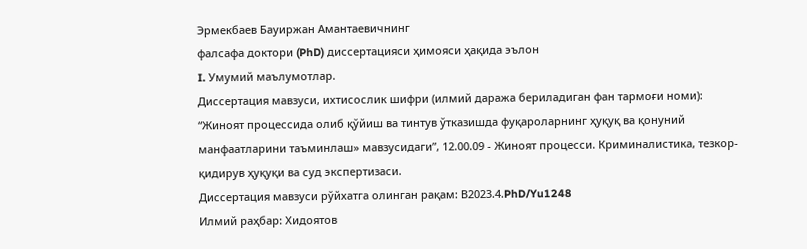Эрмекбаев Бауиржан Амантаевичнинг
фалсафа доктори (PhD) диссертацияси ҳимояси ҳақида эълон
I. Умумий маълумотлар.
Диссертация мавзуси, ихтисослик шифри (илмий даража бериладиган фан тармоғи номи): “Жиноят процессида олиб қўйиш ва тинтув ўтказишда фуқароларнинг ҳуқуқ ва қонуний манфаатларини таъминлаш» мавзусидаги”, 12.00.09 - Жиноят процесси. Криминалистика, тезкор-қидирув ҳуқуқи ва суд экспертизаси.
Диссертация мавзуси рўйхатга олинган рақам: В2023.4.PhD/Yu1248
Илмий раҳбар: Хидоятов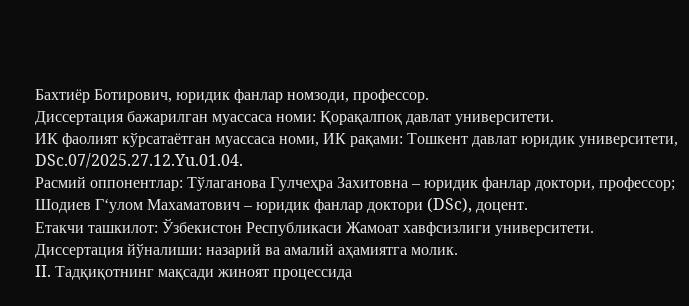Бахтиёр Ботирович, юридик фанлар номзоди, профессор.
Диссертация бажарилган муассаса номи: Қорақалпоқ давлат университети.
ИК фаолият кўрсатаётган муассаса номи, ИК рақами: Тошкент давлат юридик университети, DSc.07/2025.27.12.Yu.01.04.
Расмий оппонентлар: Тўлаганова Гулчеҳра Захитовна – юридик фанлар доктори, профессор; Шодиев Гʻулом Махаматович – юридик фанлар доктори (DSc), доцент.
Етакчи ташкилот: Ўзбекистон Республикаси Жамоат хавфсизлиги университети.
Диссертация йўналиши: назарий ва амалий аҳамиятга молик.
II. Тадқиқотнинг мақсади жиноят процессида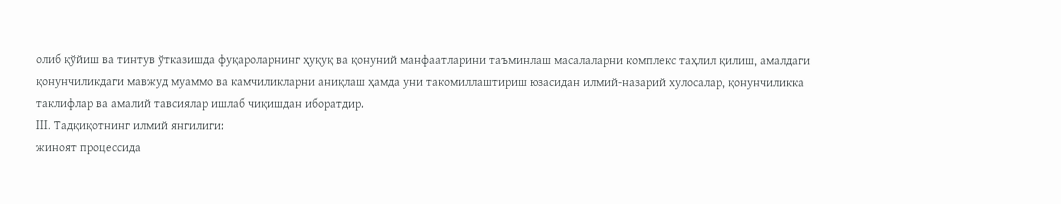олиб қўйиш ва тинтув ўтказишда фуқароларнинг ҳуқуқ ва қонуний манфаатларини таъминлаш масалаларни комплекс таҳлил қилиш, амалдаги қонунчиликдаги мавжуд муаммо ва камчиликларни аниқлаш ҳамда уни такомиллаштириш юзасидан илмий-назарий хулосалар, қонунчиликка таклифлар ва амалий тавсиялар ишлаб чиқишдан иборатдир.
III. Тадқиқотнинг илмий янгилиги:
жиноят процессида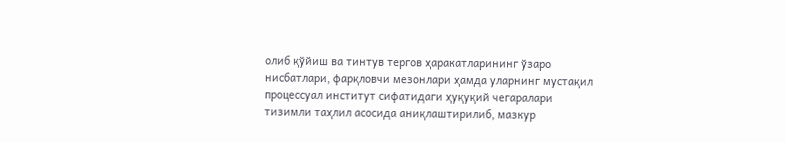олиб қўйиш ва тинтув тергов ҳаракатларининг ўзаро нисбатлари, фарқловчи мезонлари ҳамда уларнинг мустақил процессуал институт сифатидаги ҳуқуқий чегаралари тизимли таҳлил асосида аниқлаштирилиб, мазкур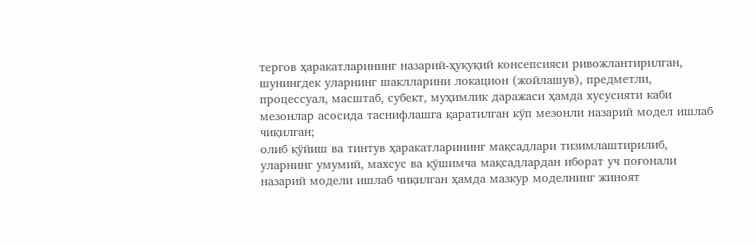тергов ҳаракатларининг назарий-ҳуқуқий консепсияси ривожлантирилган, шунингдек уларнинг шаклларини локацион (жойлашув), предметли, процессуал, масштаб, субект, муҳимлик даражаси ҳамда хусусияти каби мезонлар асосида таснифлашга қаратилган кўп мезонли назарий модел ишлаб чиқилган;
олиб қўйиш ва тинтув ҳаракатларининг мақсадлари тизимлаштирилиб, уларнинг умумий, махсус ва қўшимча мақсадлардан иборат уч поғонали назарий модели ишлаб чиқилган ҳамда мазкур моделнинг жиноят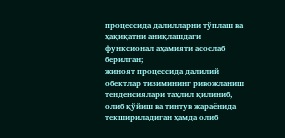процессида далилларни тўплаш ва ҳақиқатни аниқлашдаги функсионал аҳамияти асослаб берилган;
жиноят процессида далилий обектлар тизимининг ривожланиш тенденсиялари таҳлил қилиниб, олиб қўйиш ва тинтув жараёнида текшириладиган ҳамда олиб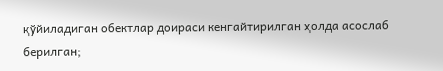қўйиладиган обектлар доираси кенгайтирилган ҳолда асослаб берилган;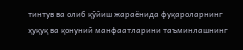тинтув ва олиб қўйиш жараёнида фуқароларнинг ҳуқуқ ва қонуний манфаатларини таъминлашнинг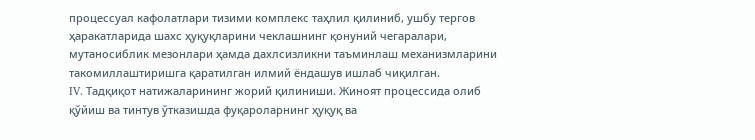процессуал кафолатлари тизими комплекс таҳлил қилиниб, ушбу тергов ҳаракатларида шахс ҳуқуқларини чеклашнинг қонуний чегаралари, мутаносиблик мезонлари ҳамда дахлсизликни таъминлаш механизмларини такомиллаштиришга қаратилган илмий ёндашув ишлаб чиқилган.
IV. Тадқиқот натижаларининг жорий қилиниши. Жиноят процессида олиб қўйиш ва тинтув ўтказишда фуқароларнинг ҳуқуқ ва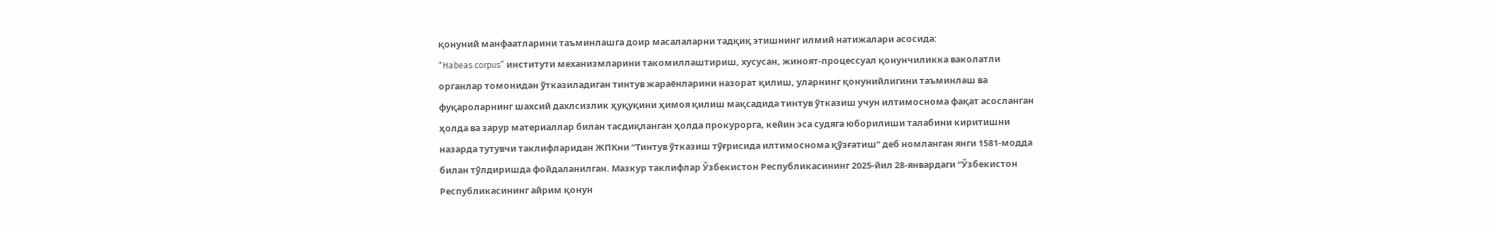қонуний манфаатларини таъминлашга доир масалаларни тадқиқ этишнинг илмий натижалари асосида:
“Habeas corpus” институти механизмларини такомиллаштириш, хусусан, жиноят-процессуал қонунчиликка ваколатли органлар томонидан ўтказиладиган тинтув жараёнларини назорат қилиш, уларнинг қонунийлигини таъминлаш ва фуқароларнинг шахсий дахлсизлик ҳуқуқини ҳимоя қилиш мақсадида тинтув ўтказиш учун илтимоснома фақат асосланган ҳолда ва зарур материаллар билан тасдиқланган ҳолда прокурорга, кейин эса судяга юборилиши талабини киритишни назарда тутувчи таклифларидан ЖПКни “Тинтув ўтказиш тўғрисида илтимоснома қўзғатиш” деб номланган янги 1581-модда билан тўлдиришда фойдаланилган. Мазкур таклифлар Ўзбекистон Республикасининг 2025-йил 28-январдаги “Ўзбекистон Республикасининг айрим қонун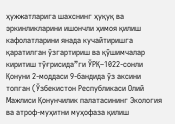ҳужжатларига шахснинг ҳуқуқ ва эркинликларини ишончли ҳимоя қилиш кафолатларини янада кучайтиришга қаратилган ўзгартириш ва қўшимчалар киритиш тўғрисида”ги ЎРҚ–1022-сонли Қонуни 2-моддаси 9-бандида ўз аксини топган (Ўзбекистон Республикаси Олий Мажлиси Қонунчилик палатасининг Экология ва атроф-муҳитни муҳофаза қилиш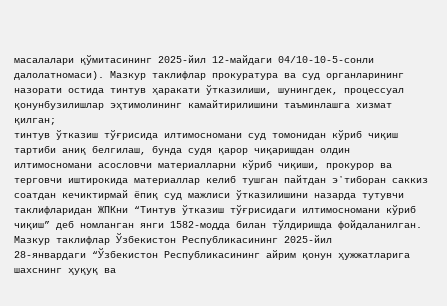масалалари қўмитасининг 2025-йил 12-майдаги 04/10-10-5-сонли далолатномаси). Мазкур таклифлар прокуратура ва суд органларининг назорати остида тинтув ҳаракати ўтказилиши, шунингдек, процессуал қонунбузилишлар эҳтимолининг камайтирилишини таъминлашга хизмат қилган;
тинтув ўтказиш тўғрисида илтимосномани суд томонидан кўриб чиқиш тартиби аниқ белгилаш, бунда судя қарор чиқаришдан олдин илтимосномани асословчи материалларни кўриб чиқиши, прокурор ва терговчи иштирокида материаллар келиб тушган пайтдан эʼтиборан саккиз соатдан кечиктирмай ёпиқ суд мажлиси ўтказилишини назарда тутувчи таклифларидан ЖПКни “Тинтув ўтказиш тўғрисидаги илтимосномани кўриб чиқиш” деб номланган янги 1582-модда билан тўлдиришда фойдаланилган. Мазкур таклифлар Ўзбекистон Республикасининг 2025-йил
28-январдаги “Ўзбекистон Республикасининг айрим қонун ҳужжатларига шахснинг ҳуқуқ ва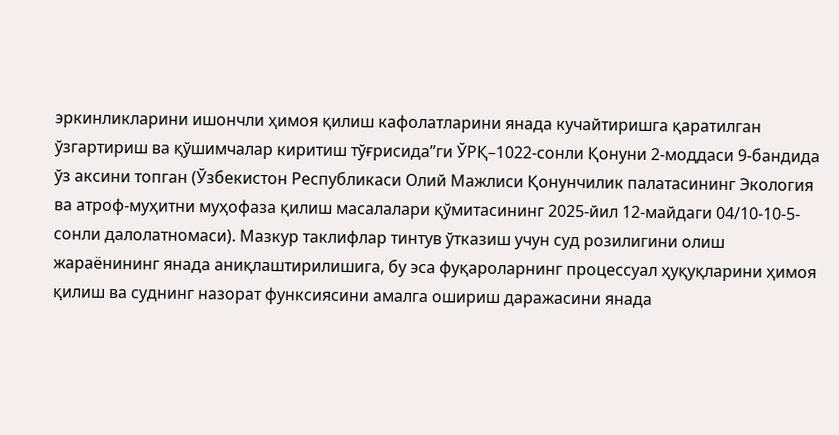эркинликларини ишончли ҳимоя қилиш кафолатларини янада кучайтиришга қаратилган ўзгартириш ва қўшимчалар киритиш тўғрисида”ги ЎРҚ–1022-сонли Қонуни 2-моддаси 9-бандида ўз аксини топган (Ўзбекистон Республикаси Олий Мажлиси Қонунчилик палатасининг Экология ва атроф-муҳитни муҳофаза қилиш масалалари қўмитасининг 2025-йил 12-майдаги 04/10-10-5-сонли далолатномаси). Мазкур таклифлар тинтув ўтказиш учун суд розилигини олиш жараёнининг янада аниқлаштирилишига, бу эса фуқароларнинг процессуал ҳуқуқларини ҳимоя қилиш ва суднинг назорат функсиясини амалга ошириш даражасини янада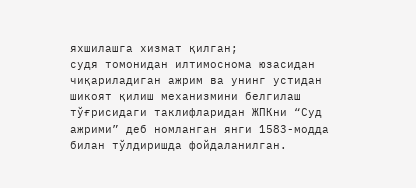яхшилашга хизмат қилган;
судя томонидан илтимоснома юзасидан чиқариладиган ажрим ва унинг устидан шикоят қилиш механизмини белгилаш тўғрисидаги таклифларидан ЖПКни “Суд ажрими” деб номланган янги 1583-модда билан тўлдиришда фойдаланилган.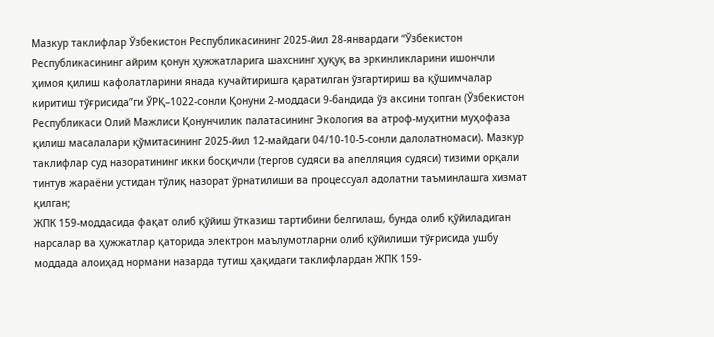Мазкур таклифлар Ўзбекистон Республикасининг 2025-йил 28-январдаги “Ўзбекистон Республикасининг айрим қонун ҳужжатларига шахснинг ҳуқуқ ва эркинликларини ишончли ҳимоя қилиш кафолатларини янада кучайтиришга қаратилган ўзгартириш ва қўшимчалар киритиш тўғрисида”ги ЎРҚ–1022-сонли Қонуни 2-моддаси 9-бандида ўз аксини топган (Ўзбекистон Республикаси Олий Мажлиси Қонунчилик палатасининг Экология ва атроф-муҳитни муҳофаза қилиш масалалари қўмитасининг 2025-йил 12-майдаги 04/10-10-5-сонли далолатномаси). Мазкур таклифлар суд назоратининг икки босқичли (тергов судяси ва апелляция судяси) тизими орқали тинтув жараёни устидан тўлиқ назорат ўрнатилиши ва процессуал адолатни таъминлашга хизмат қилган;
ЖПК 159-моддасида фақат олиб қўйиш ўтказиш тартибини белгилаш, бунда олиб қўйиладиган нарсалар ва ҳужжатлар қаторида электрон маълумотларни олиб қўйилиши тўғрисида ушбу моддада алоиҳад нормани назарда тутиш ҳақидаги таклифлардан ЖПК 159-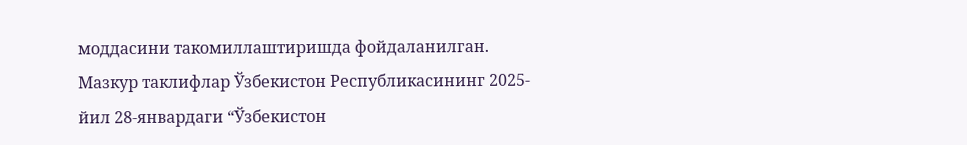моддасини такомиллаштиришда фойдаланилган. Мазкур таклифлар Ўзбекистон Республикасининг 2025-йил 28-январдаги “Ўзбекистон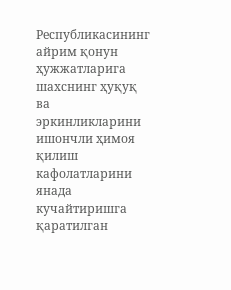Республикасининг айрим қонун ҳужжатларига шахснинг ҳуқуқ ва эркинликларини ишончли ҳимоя қилиш кафолатларини янада кучайтиришга қаратилган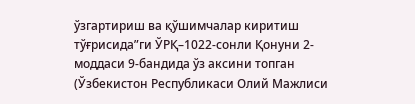ўзгартириш ва қўшимчалар киритиш тўғрисида”ги ЎРҚ–1022-сонли Қонуни 2-моддаси 9-бандида ўз аксини топган (Ўзбекистон Республикаси Олий Мажлиси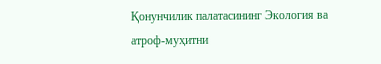Қонунчилик палатасининг Экология ва атроф-муҳитни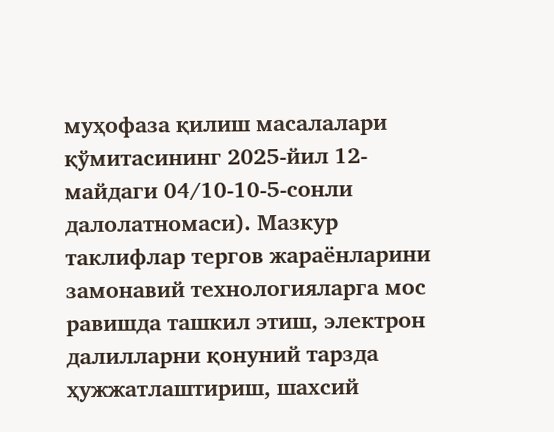муҳофаза қилиш масалалари қўмитасининг 2025-йил 12-майдаги 04/10-10-5-сонли далолатномаси). Мазкур таклифлар тергов жараёнларини замонавий технологияларга мос равишда ташкил этиш, электрон далилларни қонуний тарзда ҳужжатлаштириш, шахсий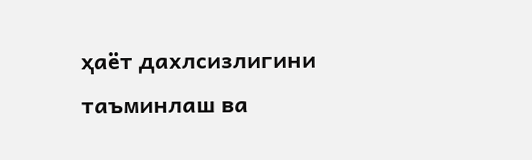ҳаёт дахлсизлигини таъминлаш ва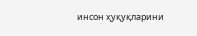инсон ҳуқуқларини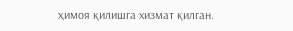ҳимоя қилишга хизмат қилган.